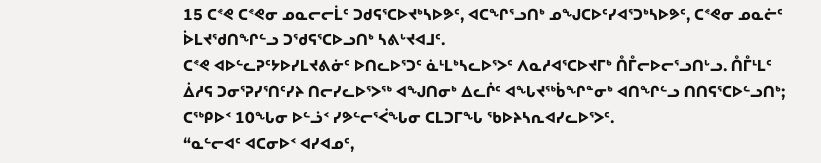15 ᑕᕝᕙ ᑕᕝᕙᓂ ᓄᓇᓕᓕᒫᑦ ᑐᑯᕋᕐᑕᐅᔪᒃᓴᐅᕗᑦ, ᐊᑕᖏᕐᓗᑎᒃ ᓄᖑᑕᐅᑦᓯᐊᕐᑐᒃᓴᐅᕗᑦ, ᑕᕝᕙᓂ ᓄᓇᓖᑦ ᐆᒪᔪᖁᑎᖏᓪᓗ ᑐᖁᕋᕐᑕᐅᓗᑎᒃ ᓴᕕᒡᔪᐊᒧᑦ.
ᑕᕝᕙ ᐊᐅᓪᓚᕈᑦᔭᐅᓯᒪᔪᕕᓃᑦ ᐅᑎᓚᐅᕐᑐᑦ ᓈᒻᒪᒃᓴᓚᐅᕐᐳᑦ ᐱᓇᓱᐊᕐᑕᐅᔪᒥᒃ ᑍᒤᓕᐅᓕᕐᓗᑎᒡᓗ. ᑍᒤᒻᒪᑦ ᐄᓱᕋ ᑐᓂᕐᕈᓯᕐᑎᑦᓯᔨ ᑎᓕᓯᓚᐅᕐᐳᖅ ᐊᖑᑎᓂᒃ ᐃᓚᒌᑦ ᐊᖓᔪᖅᑳᖏᓐᓂᒃ ᐊᑎᖏᓪᓗ ᑎᑎᕋᕐᑕᐅᓪᓗᑎᒃ; ᑕᖅᑭᐅᑉ 10ᖓᓂ ᐅᓪᓘᑉ ᓯᕗᓪᓕᕐᐹᖓᓂ ᑕᒪᑐᒥᖓ ᖃᐅᔨᓴᕆᐊᓯᓚᐅᕐᐳᑦ.
“ᓇᓪᓕᐊᑦ ᐊᑕᓂᐅᑉ ᐊᓯᐊᓄᑦ,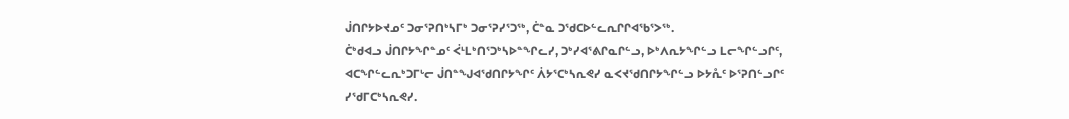ᒎᑎᒋᔭᐅᔪᓄᑦ ᑐᓂᕐᕈᑎᒃᓴᒥᒃ ᑐᓂᕐᕈᓯᕐᑐᖅ, ᑖᓐᓇ ᑐᖁᑕᐅᓪᓚᕆᒋᒋᐊᖃᕐᐳᖅ.
ᑖᒃᑯᐊᓗ ᒎᑎᒋᔭᖏᓐᓄᑦ ᐹᒻᒪᒃᑎᕐᑐᒃᓴᐅᓐᖏᓚᓯ, ᑐᒃᓯᐊᕐᕕᒋᓇᒋᓪᓗ, ᐅᒃᐱᕆᔭᖏᓪᓗ ᒪᓕᖏᓪᓗᒋᑦ, ᐊᑕᖏᓪᓚᕆᒃᑐᒥᒡᓕ ᒎᑎᓐᖑᐊᖁᑎᒋᔭᖏᑦ ᐲᔭᕐᑕᒃᓴᕆᕙᓯ ᓇᐸᔪᖁᑎᒋᔭᖏᓪᓗ ᐅᔭᕅᑦ ᐅᕐᕈᑎᓪᓗᒋᑦ ᓯᖁᒥᑕᒃᓴᕆᕙᓯ.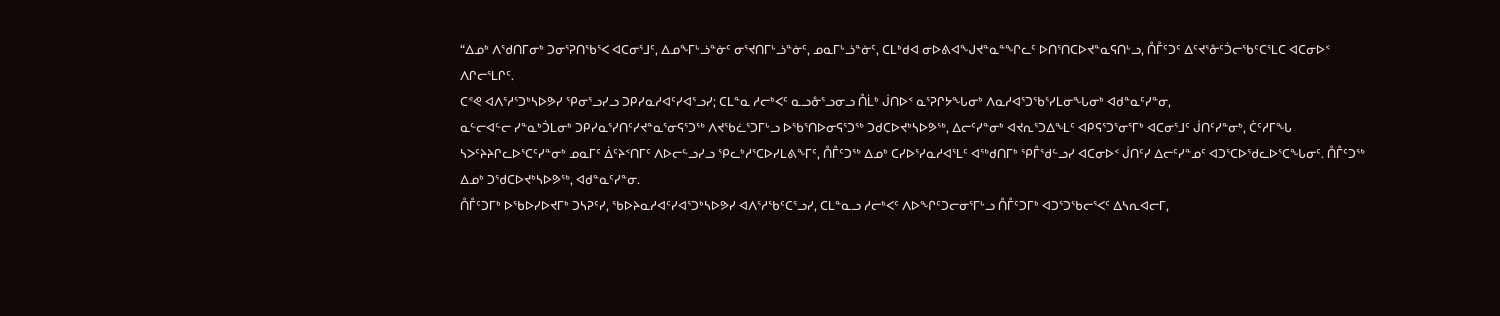“ᐃᓄᒃ ᐱᖁᑎᒥᓂᒃ ᑐᓂᕐᕈᑎᖃᕐᐸ ᐊᑕᓂᕐᒧᑦ, ᐃᓄᖕᒥᒡᓘᓐᓃᑦ ᓂᕐᔪᑎᒥᒡᓘᓐᓃᑦ, ᓄᓇᒥᒡᓘᓐᓃᑦ, ᑕᒪᒃᑯᐊ ᓂᐅᕕᐊᖑᔪᓐᓇᓐᖏᓚᑦ ᐅᑎᕐᑎᑕᐅᔪᓐᓇᕋᑎᒡᓗ, ᑍᒤᑦᑐᑦ ᐃᑦᔪᕐᓁᑦᑑᓕᖃᑦᑕᕐᒪᑕ ᐊᑕᓂᐅᑉ ᐱᒋᓕᕐᒪᒋᑦ.
ᑕᕝᕙ ᐊᐱᕐᓱᕐᑐᒃᓴᐅᕗᓯ ᕿᓂᕐᓗᓯᓗ ᑐᑭᓯᓇᓱᐊᑦᓯᐊᕐᓗᓯ; ᑕᒪᓐᓇ ᓱᓕᒃᐸᑦ ᓇᓗᓁᕐᓗᓂᓗ ᑍᒫᒃ ᒎᑎᐅᑉ ᓇᕐᕈᒋᔭᖓᓂᒃ ᐱᓇᓱᐊᕐᑐᖃᕐᓯᒪᓂᖓᓂᒃ ᐊᑯᓐᓇᑦᓯᓐᓂ,
ᓇᓪᓕᐊᓪᓕ ᓯᓐᓇᒃᑑᒪᓂᒃ ᑐᑭᓯᓇᕐᓯᑎᑦᓯᔪᓐᓇᕐᓂᕋᕐᑐᖅ ᐱᔪᖃᓛᕐᑐᒥᒡᓗ ᐅᖃᕐᑎᐅᓂᕋᕐᑐᖅ ᑐᑯᑕᐅᔪᒃᓴᐅᕗᖅ, ᐃᓕᑦᓯᓐᓂᒃ ᐊᔪᕆᕐᑐᐃᖕᒪᑦ ᐊᑭᕋᕐᑐᕐᓂᕐᒥᒃ ᐊᑕᓂᕐᒧᑦ ᒎᑎᑦᓯᓐᓂᒃ, ᑖᑦᓱᒥᖓ ᓴᐳᑦᔨᔨᒋᓚᐅᕐᑕᑦᓯᓐᓂᒃ ᓄᓇᒥᑦ ᐄᑦᔨᑉᑎᒥᑦ ᐱᐅᓕᓪᓗᓯᓗ ᕿᓚᒃᓱᕐᑕᐅᓯᒪᕕᖕᒥᑦ, ᑍᒤᑦᑐᖅ ᐃᓄᒃ ᑕᓯᐅᕐᓯᓇᓱᐊᕐᒪᑦ ᐊᖅᑯᑎᒥᒃ ᕿᒤᖁᓪᓗᓯ ᐊᑕᓂᐅᑉ ᒎᑎᑦᓯ ᐃᓕᑦᓯᓐᓄᑦ ᐊᑐᕐᑕᐅᖁᓚᐅᕐᑕᖓᓂᑦ. ᑍᒤᑦᑐᖅ ᐃᓄᒃ ᑐᖁᑕᐅᔪᒃᓴᐅᕗᖅ, ᐊᑯᓐᓇᑦᓯᓐᓂ.
ᑍᒤᑦᑐᒥᒃ ᐅᖃᐅᓯᐅᔪᒥᒃ ᑐᓴᕈᑦᓯ, ᖃᐅᔨᓇᓱᐊᑦᓯᐊᕐᑐᒃᓴᐅᕗᓯ ᐊᐱᕐᓱᖃᑦᑕᕐᓗᓯ, ᑕᒪᓐᓇᓗ ᓱᓕᒃᐸᑦ ᐱᐅᖏᑦᑐᓕᓂᕐᒥᒡᓗ ᑍᒤᑦᑐᒥᒃ ᐊᑐᕐᑐᖃᓕᕐᐸᑦ ᐃᓴᕆᐊᓕᒥ,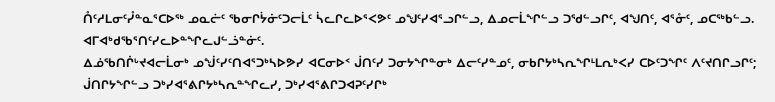ᑍᑦᓱᒪᓂᑦᓮᓐᓇᕐᑕᐅᖅ ᓄᓇᓖᑦ ᖃᓂᒋᔮᓃᑦᑐᓕᒫᑦ ᓵᓚᒋᓚᐅᕐᐸᕗᑦ ᓄᖑᑦᓯᐊᕐᓗᒋᓪᓗ, ᐃᓄᓕᒫᖏᓪᓗ ᑐᖁᓪᓗᒋᑦ, ᐊᖑᑎᑦ, ᐊᕐᓁᑦ, ᓄᑕᖅᑲᓪᓗ. ᐊᒥᐊᒃᑯᖃᕐᑎᑦᓯᓚᐅᓐᖏᓚᒍᓪᓘᓐᓃᑦ.
ᐃᓅᖃᑎᒌᒡᔪᐊᓕᒫᓂᒃ ᓄᖒᑦᓯᑦᑎᐊᕐᑐᒃᓴᐅᕗᓯ ᐊᑕᓂᐅᑉ ᒎᑎᑦᓯ ᑐᓂᔭᖏᓐᓂᒃ ᐃᓕᑦᓯᓐᓄᑦ, ᓂᑲᒋᔭᒃᓴᕆᖏᒻᒪᕆᒃᐸᓯ ᑕᐅᑦᑐᖏᑦ ᐱᑦᔪᑎᒋᓗᒋᑦ; ᒎᑎᒋᔭᖏᓪᓗ ᑐᒃᓯᐊᕐᕕᒋᔭᒃᓴᕆᓐᖏᓚᓯ, ᑐᒃᓯᐊᕐᕕᒋᑐᐊᕈᑦᓯᒋᒃ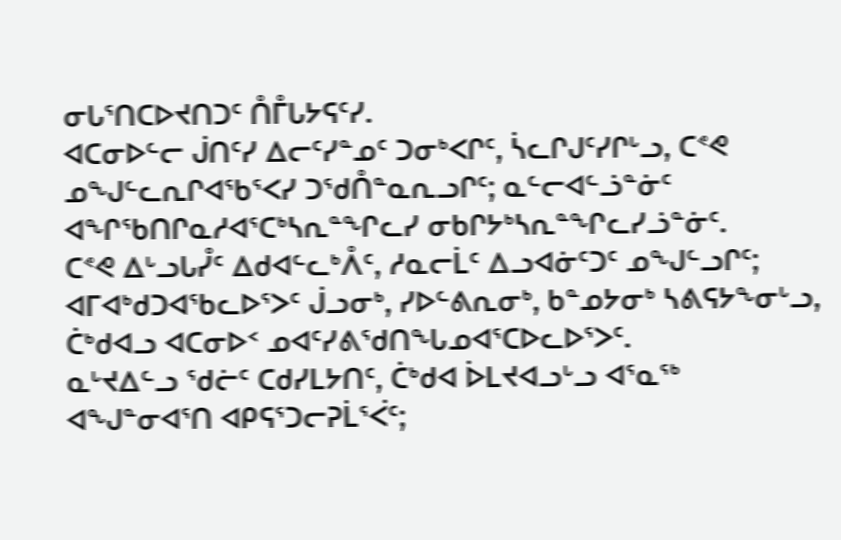ᓂᒐᕐᑎᑕᐅᔪᑎᑐᑦ ᑍᒤᒐᔭᕋᑦᓯ.
ᐊᑕᓂᐅᓪᓕ ᒎᑎᑦᓯ ᐃᓕᑦᓯᓐᓄᑦ ᑐᓂᒃᐸᒋᑦ, ᓵᓚᒋᒍᑦᓯᒋᒡᓗ, ᑕᕝᕙ ᓄᖑᓪᓚᕆᒋᐊᖃᕐᐸᓯ ᑐᖁᑍᓐᓇᕆᓗᒋᑦ; ᓇᓪᓕᐊᓪᓘᓐᓃᑦ ᐊᖏᖃᑎᒋᓇᓱᐊᕐᑕᒃᓴᕆᓐᖏᓚᓯ ᓂᑲᒋᔭᒃᓴᕆᓐᖏᓚᓯᓘᓐᓃᑦ.
ᑕᕝᕙ ᐃᒡᓗᒐᓮᑦ ᐃᑯᐊᓪᓚᒃᐰᑦ, ᓱᓇᓕᒫᑦ ᐃᓗᐊᓃᑦᑐᑦ ᓄᖑᓪᓗᒋᑦ; ᐊᒥᐊᒃᑯᑐᐊᖃᓚᐅᕐᐳᑦ ᒎᓗᓂᒃ, ᓯᐅᓪᕕᕆᓂᒃ, ᑲᓐᓄᔭᓂᒃ ᓴᕕᕋᔭᖕᓂᒡᓗ, ᑖᒃᑯᐊᓗ ᐊᑕᓂᐅᑉ ᓄᐊᑦᓯᕕᖁᑎᖓᓄᐊᕐᑕᐅᓚᐅᕐᐳᑦ.
ᓇᒡᔪᐃᓪᓗ ᖁᓖᑦ ᑕᑯᓯᒪᔭᑎᑦ, ᑖᒃᑯᐊ ᐆᒪᔪᐊᓗᒡᓗ ᐊᕐᓇᖅ ᐊᖑᓐᓂᐊᕐᑎ ᐊᑭᕋᕐᑐᓕᕈᒫᕐᐹᑦ;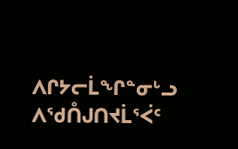ᐱᒋᔭᓕᒫᖏᓐᓂᒡᓗ ᐱᖁᑍᒍᑎᔪᒫᕐᐹᑦ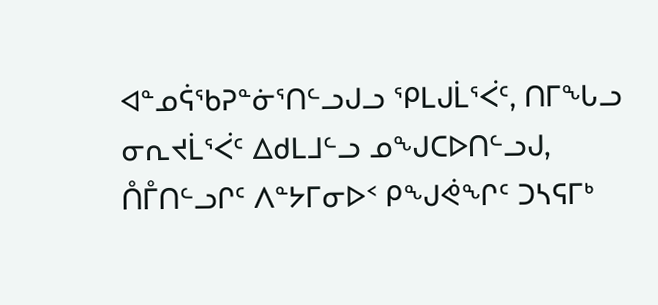ᐊᓐᓄᕌᖃᕈᓐᓃᕐᑎᓪᓗᒍᓗ ᕿᒪᒍᒫᕐᐹᑦ, ᑎᒥᖓᓗ ᓂᕆᔪᒫᕐᐹᑦ ᐃᑯᒪᒧᓪᓗ ᓄᖑᑕᐅᑎᓪᓗᒍ,
ᑍᒤᑎᓪᓗᒋᑦ ᐱᓐᔭᒥᓂᐅᑉ ᑭᖑᕚᖏᑦ ᑐᓴᕋᒥᒃ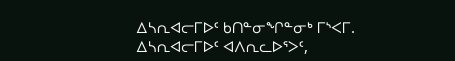ᐃᓴᕆᐊᓕᒥᐅᑦ ᑲᑎᓐᓂᖏᓐᓂᒃ ᒥᔅᐸᒥ. ᐃᓴᕆᐊᓕᒥᐅᑦ ᐊᐱᕆᓚᐅᕐᐳᑦ,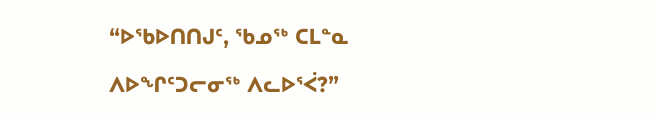“ᐅᖃᐅᑎᑎᒍᑦ, ᖃᓄᖅ ᑕᒪᓐᓇ ᐱᐅᖏᑦᑐᓕᓂᖅ ᐱᓚᐅᕐᐹ?”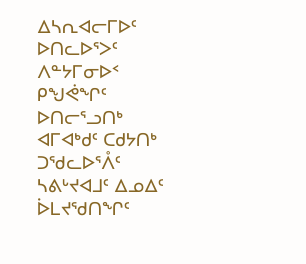ᐃᓴᕆᐊᓕᒥᐅᑦ ᐅᑎᓚᐅᕐᐳᑦ ᐱᓐᔭᒥᓂᐅᑉ ᑭᖑᕚᖏᑦ ᐅᑎᓕᕐᓗᑎᒃ ᐊᒥᐊᒃᑯᑦ ᑕᑯᔭᑎᒃ ᑐᖁᓚᐅᕐᐰᑦ ᓴᕕᒡᔪᐊᒧᑦ ᐃᓄᐃᑦ ᐆᒪᔪᖁᑎᖏᑦ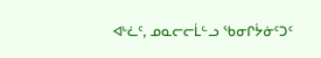ᐊᒡᓛᑦ, ᓄᓇᓕᓕᒫᓪᓗ ᖃᓂᒋᔮᓃᑦᑐᑦ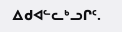ᐃᑯᐊᓪᓚᒃᓗᒋᑦ.